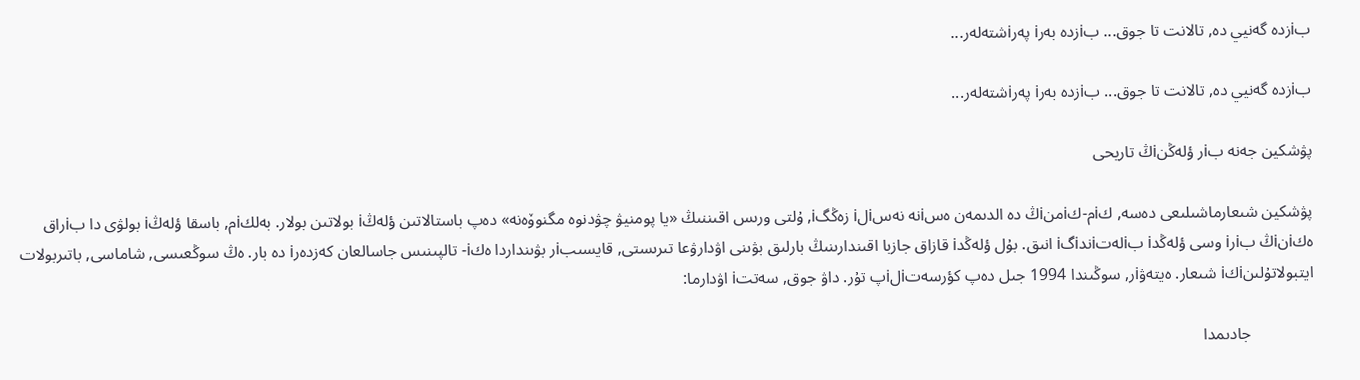بiزدە گەنيي دە, تالانت تا جوق... بiزدە بەرi پەرiشتەلەر...

بiزدە گەنيي دە, تالانت تا جوق... بiزدە بەرi پەرiشتەلەر...

پۋشكين جەنە بiر ؤلەڭنiڭ تاريحى

پۋشكين شىعارماشىلىعى دەسە, كiم-كiمنiڭ دە الدىمەن ەسiنە نەسiلi زەڭگi, ۇلتى ورىس اقىننىڭ «يا پومنيۋ چۋدنوە مگنوۆەنە» دەپ باستالاتىن ؤلەڭi بولاتىن بولار. بەلكiم, باسقا ؤلەڭi بولۋى دا بiراق ەكiنiڭ بiرi وسى ؤلەڭدi بiلەتiندiگi انىق. بۇل ؤلەڭدi قازاق جازبا اقىندارىنىڭ بارلىق بۋىنى اۋدارۋعا تىرىستى, قايسىبiر بۋىنداردا ەكi- تالپىنىس جاسالعان كەزدەرi دە بار. ەڭ سوڭعىسى, شاماسى, باتىربولات ايتبولاتۇلىنiكi شىعار. ەيتەۋiر, سوڭىندا 1994 جىل دەپ كؤرسەتiلiپ تۇر. داۋ جوق, سەتتi اۋدارما:

               جادىمدا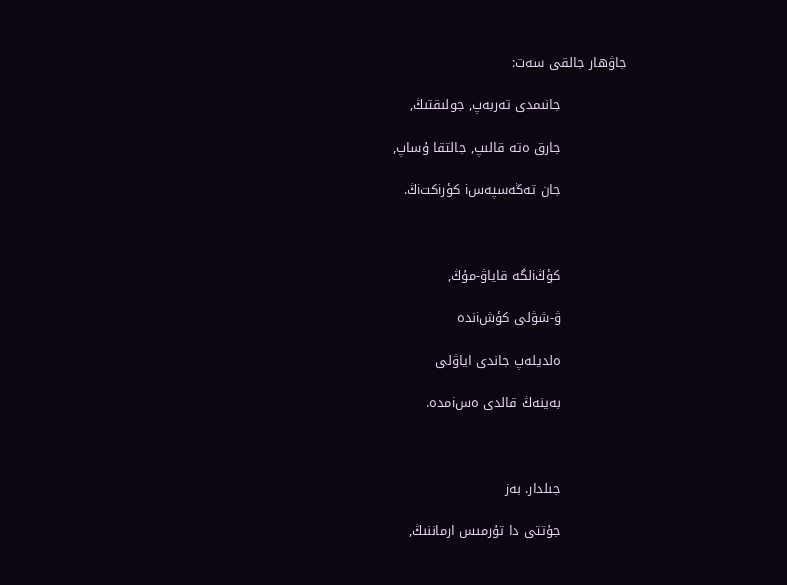جاۋھار جالقى سەت:

               جانىمدى تەربەپ, جولىقتىڭ,

               جارق ەتە قالىپ, جالتقا ۇساپ,

               جان تەڭەسپەسi كؤرiكتiڭ.



               كؤڭiلگە قاياۋ-مۇڭ,

               ۋ-شۋلى كؤشiندە

               ەلديلەپ جاندى اياۋلى

               بەينەڭ قالدى ەسiمدە.



               جىلدار. بەز

               جۇتتى دا تۇرمىس ارماننىڭ,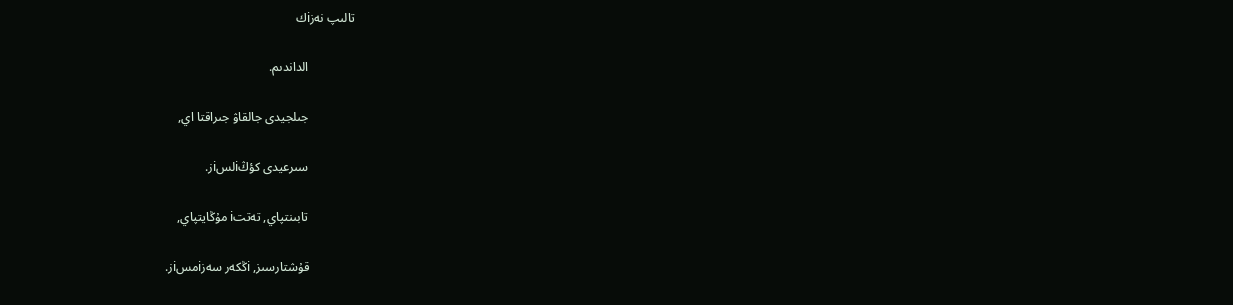تالىپ نەزiك

               الداندىم.

               جىلجيدى جالقاۋ جىراقتا اي,

               سىرعيدى كؤڭiلسiز.

               تابىنتپاي, تەتتi مۇڭايتپاي,

               قۇشتارسىز, iڭكەر سەزiمسiز.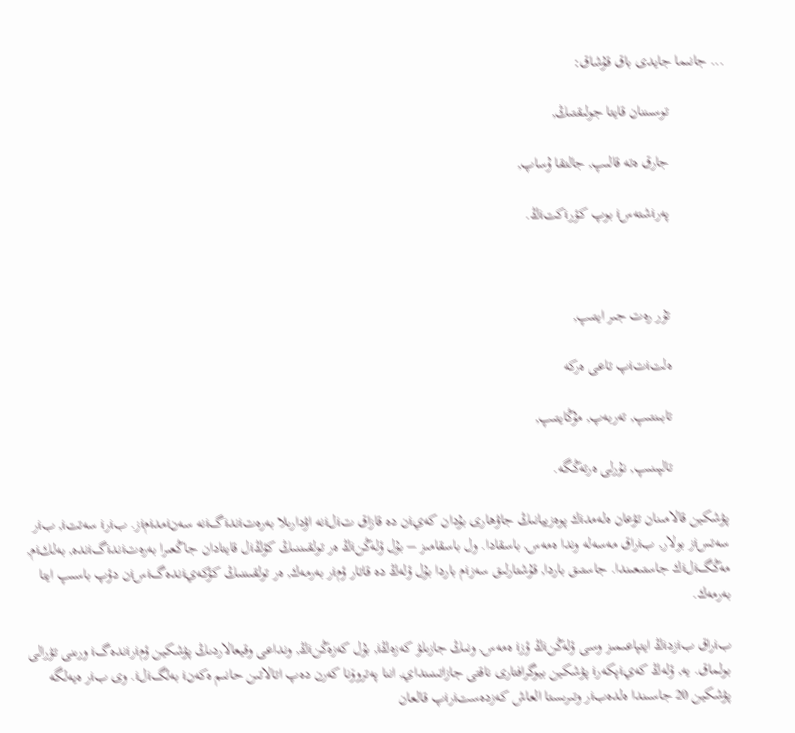... جانىما جايدى باق قۇشاق:

               توسىننان قايتا جولىقتىڭ,

               جارق ەتە قالىپ, جالتقا ۇساپ,

               پەرiشتەسi بوپ كؤرiكتiڭ.



               تۇر رەت جىر ايتىپ,

               ەلتiتiپ تاعى ەركە

               تابىنتىپ, تەربەپ, مۇڭايتىپ,

               تالپىنىپ, نۇرلى ەرتەڭگە.

پۋشكين قالامىنان تۋعان ەلەمدiك پوەزييانىڭ جاۋھارى بۇدان كەيiن دە قازاق تiلiنە اۋدارىلا بەرەتiندiگiنە سەنiمدiمiز. بiرi سەتتi, بiر سەتسiز بولار, بiراق مەسەلە وندا ەمەس, باسقادا. ول باسقامىز – بۇل ؤلەڭنiڭ ەر تولقىننىڭ كؤڭiل قايتادان جاڭعىرا بەرەتiندiگiندە, بەلكiم, مەڭگiلiك جاستىعىندا. جاستىق باردا, قۇشتارلىق سەزiم باردا بۇل ؤلەڭ دە قاتار ؤمiر بەرمەك, ەر تولقىننىڭ كؤكەيiندەگiسiن دؤپ باسىپ ايتا بەرمەك.

بiراق بiزدiڭ ايتپاعىمىز وسى ؤلەڭنiڭ ؤزi ەمەس, ونىڭ جازىلۋ كەزەڭi, بۇل كەزەڭنiڭ, ونداعى وقيعالاردىڭ پۋشكين ؤمiرiندەگi ورىنى تۋرالى بولماق. يە, ؤلەڭ كەيiپكەرi پۋشكين بيوگرافتارى ناقتى جازاتىنىنداي, اننا پەتروۆنا كەرن دەپ اتالاتىن حانىم ەكەنi بەلگiلi. وى بiر ەيەلگە پۋشكين 20 جاسىندا ەلدەبiر وتىرىستا العاش كەزدەستiرiپ قالعان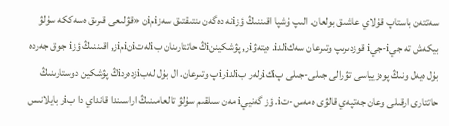سەتتەن باستاپ قۇلاي عاشىق بولعان. الىپ ۇشپا اقىننىڭ ؤزiنە دەگەن ىنتىقتىق سەزiمiن «قۋلىعى قىرىق ەسەككە سۇلۋ بيكەش تە جيi-جيi قوزدىرىپ وتىرعان سەكiلدi. ەيتەۋiر, پۋشكيننiڭ حاتتارىنان بiلەتiنiمiز, اقىننىڭ ؤزi جوق جەردە بۇل ەيەل ونىڭ پوەزيياسى تۋرالى جىلى-جىلى پiكiرلەر بiلدiرiپ وتىرعان. ال بۇل لەبiزدەردiڭ پۋشكين دوستارىنىڭ حاتتارى ارقىلى وعان جەتپەي قالۋى ەمەس-تi. ؤز گەنييi مەن سىلقىم سۇلۋ تالعامىنىڭ اراسىندا قانداي دا بiر بايلانىس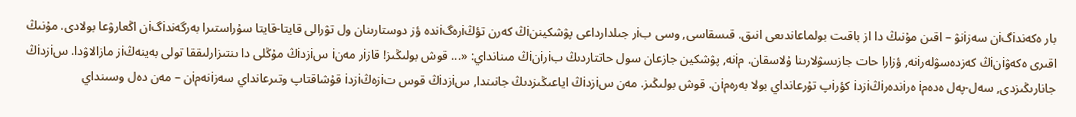بار ەكەندiگiن سەزiنۋ – اقىن مۇنىڭ دا از باقىت بولماعاندىعى انىق. قىسقاسى, وسى بiر جىلدارداعى پۋشكيننiڭ كەرن تؤڭiرەگiندە ؤز دوستارىنان ول تۋرالى قايتا-قايتا سۇراستىرا بەرگەندiگiن اڭعارۋعا بولادى. مۇنىڭ اقىرى ەكەۋiنiڭ كەزدەسۋلەرiنە, ؤزارا حات جازىسۋلارىنا ۇلاسقان. مiنە, پۋشكين جازعان سول حاتتاردىڭ بiرiنiڭ مىنانداي: «... قوش بولىڭىز! قازiر مەنi سiزدiڭ مۇڭلى دا ىنتىزارلىققا تولى بەينەڭiز مازالاۋدا. سiزدiڭ جانارىڭىزدى, سەل-پەل ەدەمi ەرiندەرiڭiزدi كؤرiپ تۇرعانداي بولا بەرەمiن. قوش بولىڭىز. مەن سiزدiڭ اياعىڭىزدىڭ جانىندا, سiزدiڭ قوس تiزەڭiزدi قۇشاقتاپ وتىرعانداي سەزiنەمiن – مەن دەل وسىنداي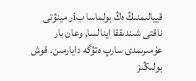قييالىمنىڭ ەڭ بولماسا بiر مينۋتى ناقتى شىندىققا اينالسا, وعان بار عۇمىرىمدى سارپ ەتۋگە دايارمىن. قوش بولىڭىز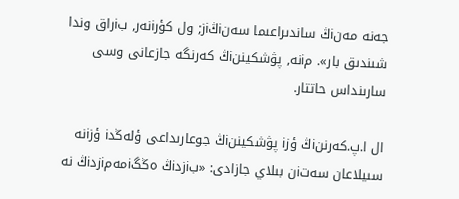جەنە مەنiڭ ساندىراعىما سەنiڭiز; ول كؤرiنەر, بiراق وندا شىندىق بار». مiنە, پۋشكيننiڭ كەرنگە جازعانى وسى سارىنداس حاتتار.

ال ا.پ.كەرننiڭ ؤزi پۋشكيننiڭ جوعارىداعى ؤلەڭدi ؤزiنە سىيلاعان سەتiن بىلاي جازادى: «بiزدiڭ ەڭگiمەمiزدiڭ نە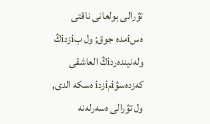تۋرالى بولعانى ناقتى ەسiمدە جوق; ول بiزدiڭ ولەنيندەردiڭ العاشقى كەزدەسۋiمiزدi ەسكە الدى, ول تۋرالى ەسەرلەنە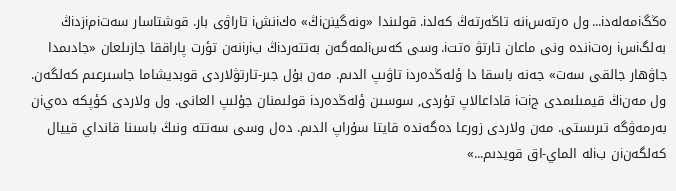ەڭگiمەلەدi... ول ەرتەسiنە تاڭەرتەڭ كەلدi. قولىندا «ونەگيننiڭ» ەكiنشi تاراۋى بار. قوشتاسار سەتiمiزدiڭ بەلگiسi رەتiندە ونى ماعان تارتۋ ەتتi. وسى كەسiلمەگەن بەتتەردiڭ بiرiنەن تؤرت پاراققا جازىلعان «جادىمدا جاۋھار جالقى سەت» جەنە باسقا دا ؤلەڭدەردi تاۋىپ الدىم. مەن بۇل جىر-تارتۋلاردى قوبديشاما جاسىرعىم كەلگەن. ول مەنiڭ قيمىلىمدى جiتi قاداعالاپ تۇردى, سوسىن ؤلەڭدەردi قولىمنان جۇلىپ العانى. ول ولاردى كؤپكە دەيiن بەرمەۋگە تىرىستى. مەن ولاردى زورعا دەگەندە قايتا سۇراپ الدىم. دەل وسى سەتتە ونىڭ باسىنا قانداي قييال كەلگەنiن بiلە الماي-اق قويدىم...»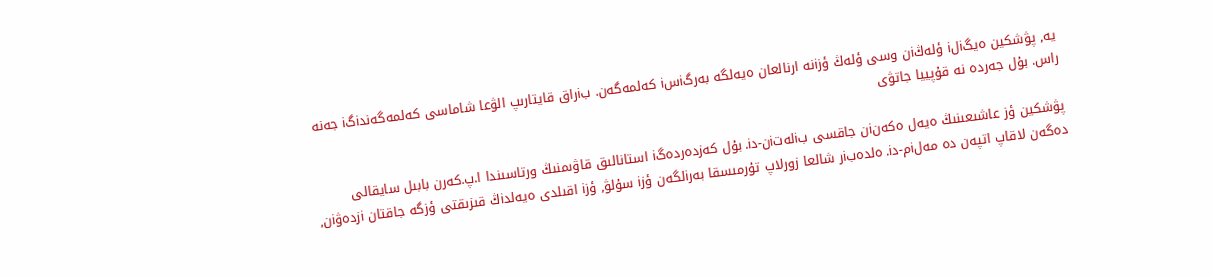يە, پۋشكين ەيگiلi ؤلەڭiن وسى ؤلەڭ ؤزiنە ارنالعان ەيەلگە بەرگiسi كەلمەگەن. بiراق قايتارىپ الۋعا شاماسى كەلمەگەندiگi جەنە راس. بۇل جەردە نە قۇپييا جاتۋى

پۋشكين ؤز عاشىعىنىڭ ەيەل ەكەنiن جاقسى بiلەتiن-دi. بۇل كەزدەردەگi استانالىق قاۋىمنىڭ ورتاسىندا ا.پ.كەرن بابىل سايقالى دەگەن لاقاپ اتپەن دە مەلiم-دi. ەلدەبiر شالعا زورلاپ تۇرمىسقا بەرiلگەن ؤزi سۇلۋ, ؤزi اقىلدى ەيەلدiڭ قىزىقتى ؤزگە جاقتان iزدەۋiن,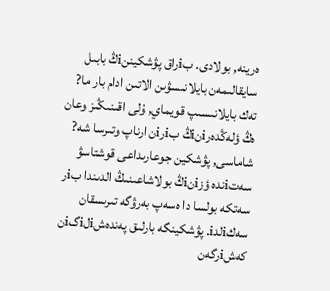ەرينە, بولادى. بiراق پۋشكيننiڭ بابىل سايقالىمەن بايلانىسۋىن الاتىن ادام بار ما? تەك بايلانىسىپ قويماي, ۇلى اقىنىڭىز وعان ەڭ ؤلەڭدەرiنiڭ بiرiن ارناپ وتىرسا شە? شاماسى, پۋشكين جوعارىداعى قوشتاسۋ سەتiندە ؤزiنiڭ بولاشاعىنىڭ الدىندا بiر سەتكە بولسا دا ەسەپ بەرۋگە تىرىسقان سەكiلدi. پۋشكينگە بارلىق پەندەشiلiگiن كەشiرگەن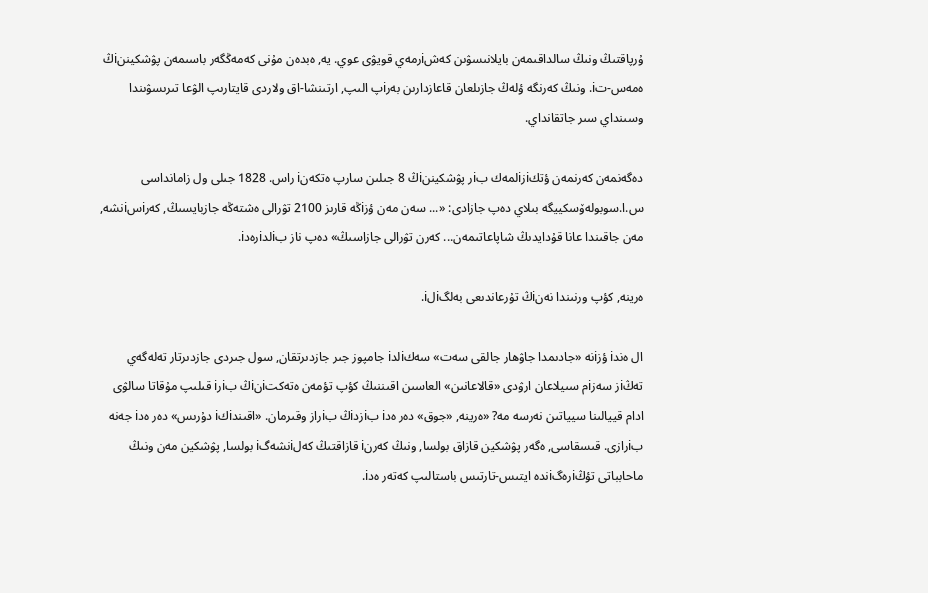ۇرپاقتىڭ ونىڭ سالداقىمەن بايلانىسۋىن كەشiرمەي قويۋى عوي. يە, ەبدەن مۇنى كەمەڭگەر باسىمەن پۋشكيننiڭ ەمەس-تi. ونىڭ كەرنگە ؤلەڭ جازىلعان قاعازدارىن بەرiپ الىپ, ارتىنشا-اق ولاردى قايتارىپ الۋعا تىرىسۋىندا وسىنداي سىر جاتقانداي.

دەگەنمەن كەرنمەن ؤتكiزiلمەك بiر پۋشكيننiڭ 8 جىلىن سارپ ەتكەنi راس. 1828 جىلى ول زامانداسى س.ا.سوبولەۆسكييگە بىلاي دەپ جازادى: «... سەن مەن ؤزiڭە قارىز 2100 تۋرالى ەشتەڭە جازبايسىڭ, كەرiسiنشە, مەن جاقىندا عانا قۇدايدىڭ شاپاعاتىمەن... كەرن تۋرالى جازاسىڭ» دەپ ناز بiلدiرەدi.

ەرينە, كؤپ ورنىندا نەنiڭ تۇرعاندىعى بەلگiلi.

ال ەندi ؤزiنە «جادىمدا جاۋھار جالقى سەت» سەكiلدi جامپوز جىر جازدىرتقان, سول جىردى جازدىرتار تەلەگەي تەڭiز سەزiم سىيلاعان ارۋدى «قالاعانىن» العاسىن اقىننىڭ كؤپ تؤمەن ەتەكتiنiڭ بiرi قىلىپ مۇقاتا سالۋى ادام قييالىنا سيياتىن نەرسە مە? «ەرينە, «جوق» دەر ەدi بiزدiڭ بiراز وقىرمان. «اقىندiكi دۇرىس» دەر ەدi جەنە بiرازى. قىسقاسى, ەگەر پۋشكين قازاق بولسا, ونىڭ كەرنi قازاقتىڭ كەلiنشەگi بولسا, پۋشكين مەن ونىڭ ماحابباتى تؤڭiرەگiندە ايتىس-تارتىس باستالىپ كەتەر ەدi.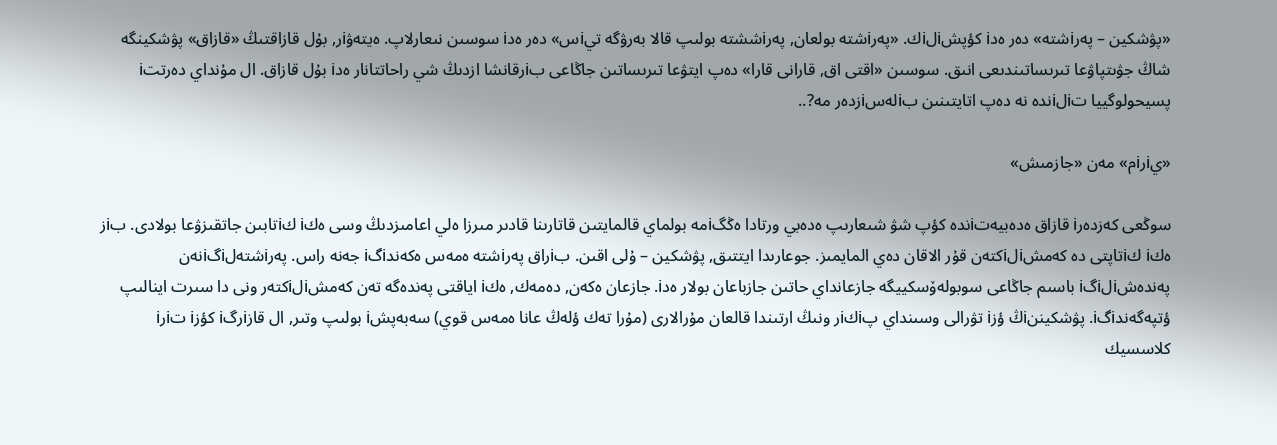«پۋشكين – پەرiشتە» دەر ەدi كؤپشiلiك. «پەرiشتە بولعان, پەرiششتە بولىپ قالا بەرۋگە تيiس» دەر ەدi سوسىن نىعارلاپ. ەيتەۋiر, بۇل قازاقتىڭ «قازاق» پۋشكينگە شاڭ جۋىتپاۋعا تىرىساتىندىعى انىق. سوسىن «اقتى اق, قارانى قارا» دەپ ايتۋعا تىرىساتىن جاڭاعى بiرقانشا ازدىڭ شي راحاتتانار ەدi بۇل قازاق. ال مۇنداي دەرتتi پسيحولوگييا تiلiندە نە دەپ اتايتىنىن بiلەسiزدەر مە?..

«يiرiم» مەن «جازمىش»

سوڭعى كەزدەرi قازاق ەدەبيەتiندە كؤپ شۋ شىعارىپ ەدەبي ورتادا ەڭگiمە بولماي قالمايتىن قاتارىنا قادىر مىرزا ەلي اعامىزدىڭ وسى ەكi كiتابىن جاتقىزۋعا بولادى. بiز ەكi كiتاپتى دە كەمشiلiكتەن قۇر الاقان دەي المايمىز. جوعارىدا ايتتىق, پۋشكين – ۇلى اقىن. بiراق پەرiشتە ەمەس ەكەندiگi جەنە راس. پەرiشتەلiگiنەن پەندەشiلiگi باسىم جاڭاعى سوبولەۆسكييگە جازعانداي حاتىن جازباعان بولار ەدi. جازعان ەكەن, دەمەك, ەكi اياقتى پەندەگە تەن كەمشiلiكتەر ونى دا سىرت اينالىپ ؤتپەگەندiگi. پۋشكيننiڭ ؤزi تۋرالى وسىنداي پiكiر ونىڭ ارتىندا قالعان مۇرالارى (مۇرا تەك ؤلەڭ عانا ەمەس قوي) سەبەپشi بولىپ وتىر, ال قازiرگi كؤزi تiرi كلاسسيك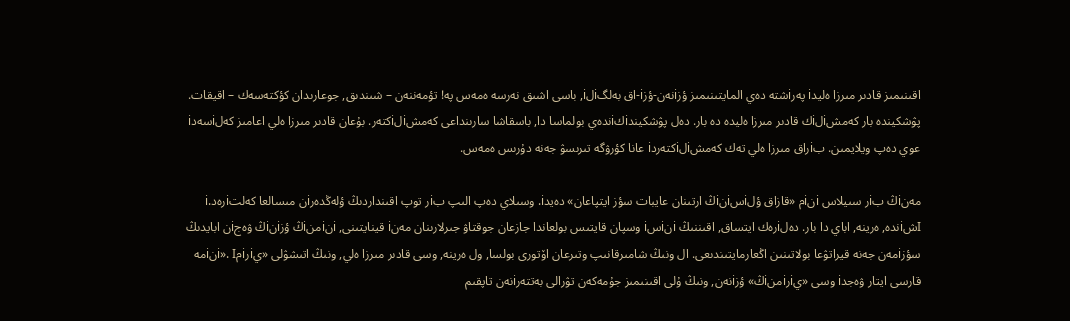اقىنىمىز قادىر مىرزا ەليدi پەرiشتە دەي المايتىنىمىز ؤزiنەن-ؤزi-اق بەلگiلi, باسى اشىق نەرسە ەمەس پە! تؤمەننەن – شىندىق, جوعارىدان كؤكتەسەك – اقيقات. پۋشكيندە بار كەمشiلiك قادىر مىرزا ەليدە دە بار. دەل پۋشكيندiكiندەي بولماسا دا, باسقاشا سارىنداعى كەمشiلiكتەر. بۇعان قادىر مىرزا ەلي اعامىز كەلiسەدi عوي دەپ ويلايمىن. بiراق مىرزا ەلي تەك كەمشiلiكتەردi عانا كؤرۋگە تىرىسۋ جەنە دۇرىس ەمەس.

مەنiڭ بiر سىيلاس iنiم «قازاق ؤلiسiنiڭ ارتىنان عايبات سؤز ايتپاعان» دەيدi. وسىلاي دەپ الىپ بiر توپ اقىنداردىڭ ؤلەڭدەرiن مىسالعا كەلتiرەدi. Iشiندە, ەرينە, اباي دا بار. دەلiرەك ايتساق, اقىننىڭ iنiسi وسپان قايتىس بولعاندا جازعان جوقتاۋ جىرلارىنان مەنi قينايتىنى, iنiمنiڭ ؤزiنiڭ ۋەجiن ابايدىڭ سؤزiمەن جەنە قيراتۋعا بولاتىنىن اڭعارمايتىندىعى. ال ونىڭ شامىرقانىپ وتىرعان اۆتورى بولسا, ول ەرينە, وسى قادىر مىرزا ەلي, ونىڭ اتىشۋلى «يiرiمi». Iنiمە قارسى ايتار ۋەجدi وسى «يiرiمنiڭ» ؤزiنەن, ونىڭ ۇلى اقىنىمىز جۇمەكەن تۋرالى بەتتەرiنەن تاپقىم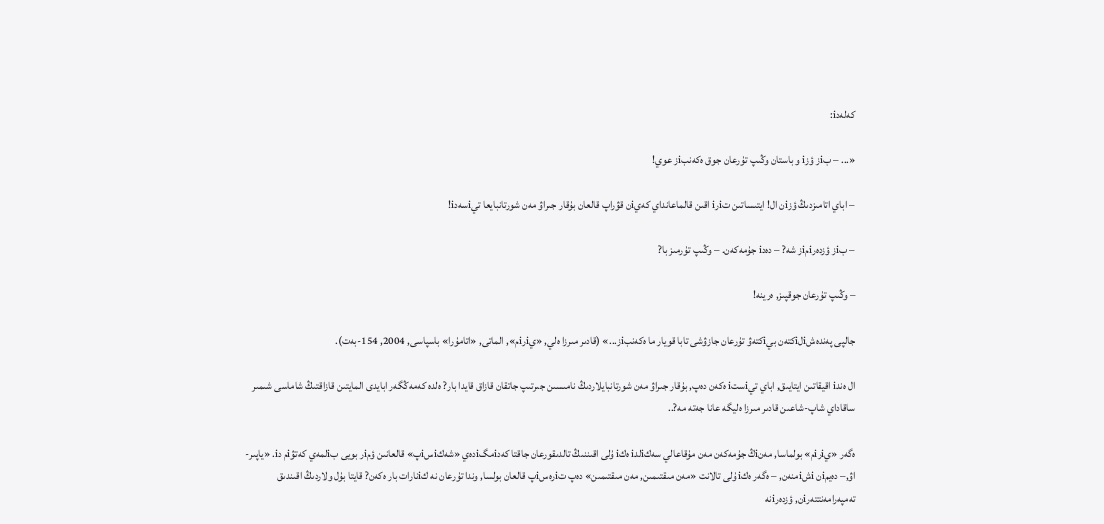كەلەدi:

«... – بiز ؤزi و باستان وڭىپ تۇرعان جوق ەكەنبiز عوي!

– اباي اتامىزدىڭ ؤزiن ال! ايتىساتىن تiرi اقىن قالماعانداي كەيiن قۋراپ قالعان بۇقار جىراۋ مەن شورتانبايعا تيiسەدi!

– بiز ؤزدەرiمiز شە? – دەدi جۇمەكەن. – وڭىپ تۇرمىز با?

– وڭىپ تۇرعان جوقپىز, ەرينە!

جالپى پەندەشiلiكتەن بيiكتەۋ تۇرعان جازۋشى تابا قويار ما ەكەنبiز...» (قادىر مىرزا ەلي, «يiرiم», الماتى, «اتامۇرا» باسپاسى, 2004, 154-بەت).

ال ەندi اقيقاتىن ايتايىق, اباي تيiستi ەكەن دەپ, بۇقار جىراۋ مەن شورتانبايلاردىڭ نامىسىن جىرتىپ جاتقان قازاق قايدا بار? ەلدە كەمەڭگەر ابايدى المايتىن قازاقتىڭ شاماسى شىمىر ساقاداي شاپ-شاعىن قادىر مىرزا ەليگە عانا جەتە مە?..

ەگەر «يiرiم» بولماسا, مەنiڭ جۇمەكەن مەن مۇقاعالي سەكiلدi ەكi ۇلى اقىننىڭ تالدىقورعان جاقتا كەدiمگiدەي «شەكiسiپ» قالعانىن ؤمiر بويى بiلمەي كەتۋiم دi. «ياپىر-اۋ,– دەيمiن iشiمنەن, – ەگەر ەكi ۇلى تالانت «مەن مىقتىمىن, مەن مىقتىمىن» دەپ تiرەسiپ قالعان بولسا, وندا تۇرعان نە كiنارات بار ەكەن? قايتا بۇل ولاردىڭ اقىندىق تەمپەرامەنتتەرiن, ؤزدەرiنە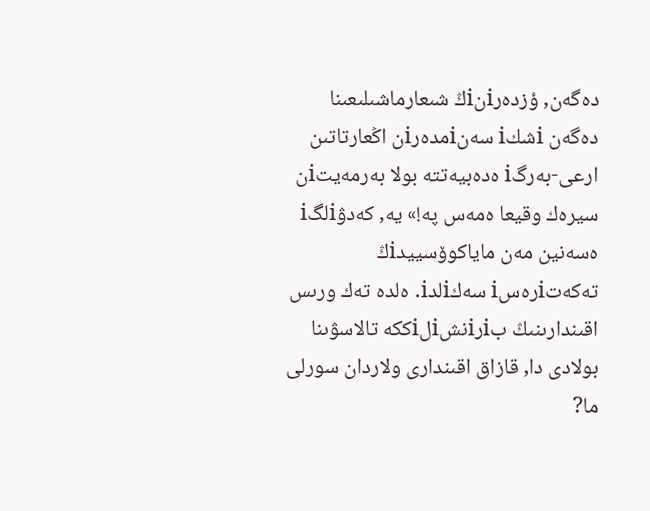دەگەن, ؤزدەرiنiڭ شىعارماشىلىعىنا دەگەن iشكi سەنiمدەرiن اڭعارتاتىن ارعى-بەرگi ەدەبيەتتە بولا بەرمەيتiن سيرەك وقيعا ەمەس پە!» يە, كەدۋiلگi ەسەنين مەن ماياكوۆسييدiڭ تەكەتiرەسi سەكiلدi. ەلدە تەك ورىس اقىندارىنىڭ بiرiنشiلiككە تالاسۋىنا بولادى دا, قازاق اقىندارى ولاردان سورلى ما?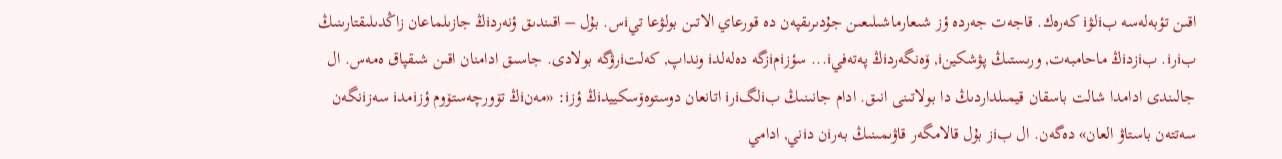اقىن تؤبەلەسە بiلۋi كەرەك. قاجەت جەردە ؤز شىعارماشىلىعىن جۇدىرىقپەن دە قورعاي الاتىن بولۋعا تيiس. بۇل – اقىندىق ؤنەردiڭ جازىلماعان زاڭدىلىقتارىنىڭ بiرi. بiزدiڭ ماحامبەت, ورىستىڭ پۋشكينi, ۆەنگەردiڭ پەتەفيi... سؤزiمiزگە دەلەلدi ونداپ, كەلتiرۋگە بولادى. جاسىق ادامنان اقىن شىقپاق ەمەس. ال جالىندى ادامدا شالت باسقان قيمىلداردىڭ دا بولاتىنى انىق. ادام جانىنىڭ بiلگiرi اتانعان دوستوەۆسكييدiڭ ؤزi: «مەنiڭ تۆورچەستۆوم ؤزiمدi سەزiنگەن سەتتەن باستاۋ العان» دەگەن. ال بiز بۇل قالامگەر قاۋىمىنىڭ بەرiن دiني, ادامي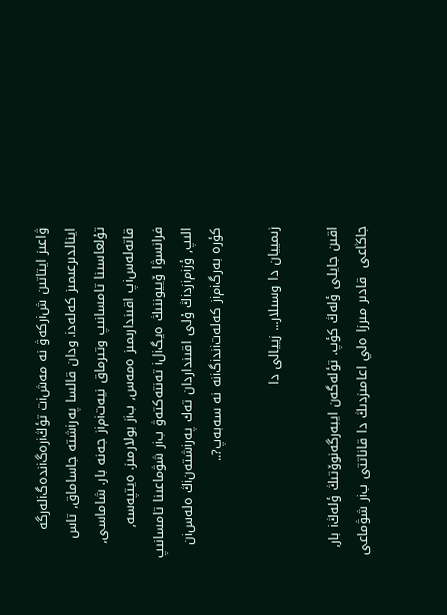ۋاعىز ايتاتىن شiركەۋ نە مەشiت تؤڭiرەگiندەگiلەرگە اينالدىرعىمىز كەلەدi. ودان قالسا پەرiشتە جاساماق, تاس تۇلعاسىنا تامسانىپ وتىرماق نيەتiمiز جەنە بار. شاماسى, قاتەلەسiپ اقىندارىمىز ەمەس, بiز بولارمىز. ەيتپەسە, فرانسۋا ۆييوننىڭ ەيگiلi تەنتەكتەۋ بiر شۋماعىنا تامسانىپ الىپ, ؤزiمiزدiڭ ۇلى اقىنداردان تەك پەرiشتەنiڭ ەلەسiن كؤرە بەرگiمiز كەلەتiندiگiنە نە سەبەپ?..

زىمييان دا وسىلار... زييالى دا

اقىن جايلى ؤلەڭ كؤپ. تؤلەگەن ايبەرگەنوۆتىڭ ؤلەڭi بار, جاڭاعى  قادىر مىرزا ەلي اعامىزدىڭ دا قاناتتى بiر شۋماعى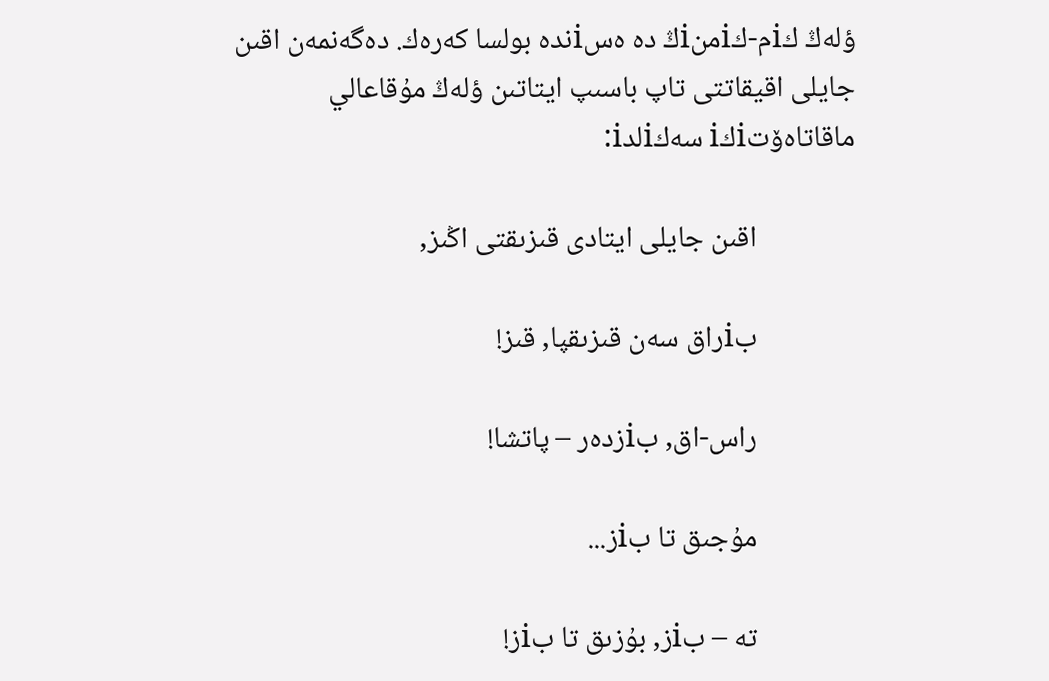ؤلەڭ كiم-كiمنiڭ دە ەسiندە بولسا كەرەك. دەگەنمەن اقىن جايلى اقيقاتتى تاپ باسىپ ايتاتىن ؤلەڭ مۇقاعالي ماقاتاەۆتiكi سەكiلدi:

               اقىن جايلى ايتادى قىزىقتى اڭىز,

               بiراق سەن قىزىقپا, قىز!

               راس-اق, بiزدەر – پاتشا!

               مۇجىق تا بiز...

               تە – بiز, بۇزىق تا بiز!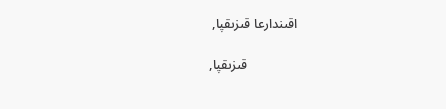اقىندارعا قىزىقپا,

               قىزىقپا,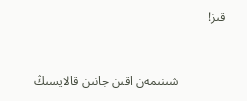قىز!



               شىنىمەن اقىن جانىن قالايسىڭ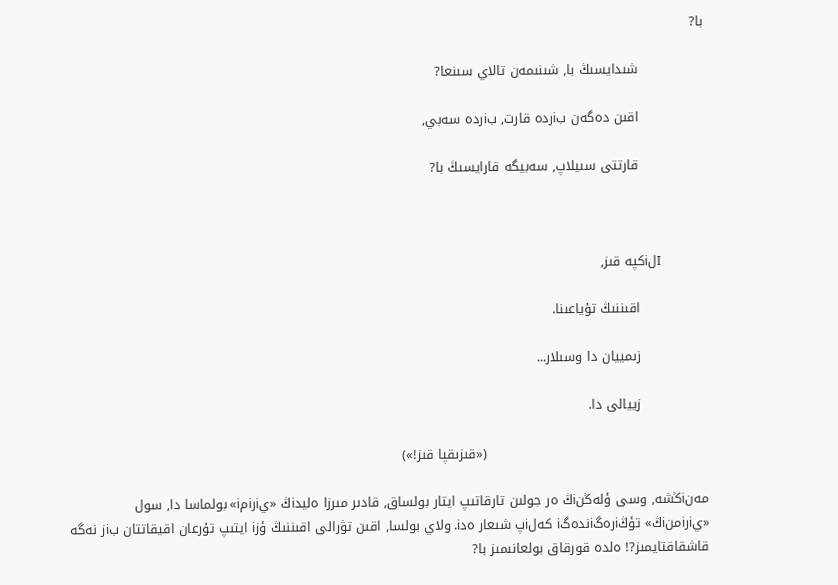با?

               شىدايسىڭ با, شىنىمەن تالاي سىنعا?

               اقىن دەگەن بiردە قارت, بiردە سەبي,

               قارتتى سىيلاپ, سەبيگە قارايسىڭ با?



               Iلiكپە قىز,

               اقىننىڭ تۇياعىنا.

               زىمييان دا وسىلار...

               زييالى دا.

                                                  («قىزىقپا قىز!»)

مەنiڭشە, وسى ؤلەڭنiڭ ەر جولىن تارقاتىپ ايتار بولساق, قادىر مىرزا ەليدiڭ «يiرiمi» بولماسا دا, سول «يiرiمنiڭ» تؤڭiرەگiندەگi كەلiپ شىعار ەدi. ولاي بولسا, اقىن تۋرالى اقىننىڭ ؤزi ايتىپ تۇرعان اقيقاتتان بiز نەگە قاشقاقتايمىز?! ەلدە قورقاق بولعانىمىز با?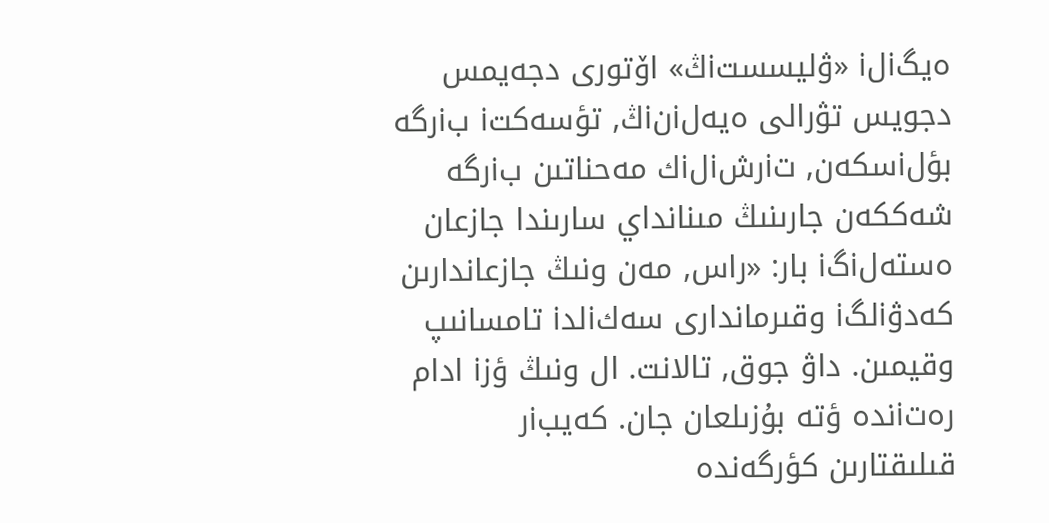ەيگiلi «ۋليسستiڭ» اۆتورى دجەيمس دجويس تۋرالى ەيەلiنiڭ, تؤسەكتi بiرگە بؤلiسكەن, تiرشiلiك مەحناتىن بiرگە شەككەن جارىنىڭ مىنانداي سارىندا جازعان ەستەلiگi بار: «راس, مەن ونىڭ جازعاندارىن كەدۋiلگi وقىرماندارى سەكiلدi تامسانىپ وقيمىن. داۋ جوق, تالانت. ال ونىڭ ؤزi ادام رەتiندە ؤتە بۇزىلعان جان. كەيبiر قىلىقتارىن كؤرگەندە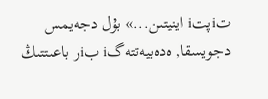تiپتi اينيتىن...» بۇل دجەيمس دجويسقا, ەدەبيەتتەگi بiر باعىتتىڭ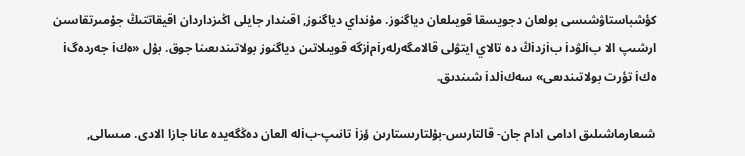كؤشباستاۋشىسى بولعان دجويسقا قويىلعان دياگنوز. مۇنداي دياگنوز, اقىندار جايلى اڭىزداردان اقيقاتتىڭ جۇمىرتقاسىن ارشىپ الا بiلۋدi بiزدiڭ دە تالاي ايتۋلى قالامگەرلەرiمiزگە قويىلاتىن دياگنوز بولاتىندىعىنا جوق. بۇل «ەكi جەردەگi ەكi تؤرت بولاتىندىعى» سەكiلدi شىندىق.

شىعارماشىلىق ادامى ادام جان- قالتارىس-بۇلتارىستارىن ؤزi تانىپ-بiلە العان دەڭگەيدە عانا جازا الادى. مىسالى,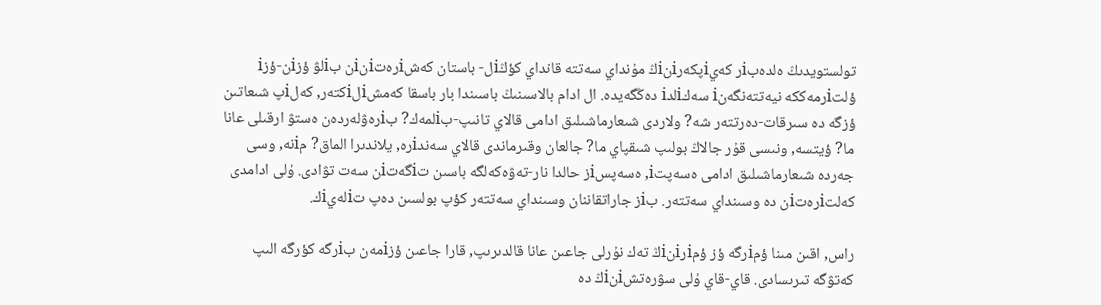تولستويدىڭ ەلدەبiر كەيiپكەرiنiڭ مۇنداي سەتتە قانداي كؤڭiل- باستان كەشiرەتiنiن بiلۋ ؤزiن-ؤزi ؤلتiرمەككە نيەتتەنگەنi سەكiلدi دەڭگەيدە. ال ادام بالاسىنىڭ باسىندا بار باسقا كەمشiلiكتەر, كەلiپ شىعاتىن ؤزگە دە سىرقات-دەرتتەر شە? ولاردى شىعارماشىلىق ادامى قالاي تانىپ-بiلمەك? بiرەۋلەردەن ەستۋ ارقىلى عانا ما? ؤيتسە, ونىسى قۇر جالاڭ بولىپ شىقپاي ما? جالعان وقىرماندى قالاي سەندiرە, يلاندىرا الماق? مiنە, وسى جەردە شىعارماشىلىق ادامى ەسەپتi, ەسەپسiز حالدا نار-تەۋەكەلگە باسىن تiگەتiن سەت تۋادى. ۇلى ادامدى كەلتiرەتiن دە وسىنداي سەتتەر. بiز جاراتقاننان وسىنداي سەتتەر كؤپ بولسىن دەپ تiلەيiك.

راس, اقىن مىنا ؤمiرگە ؤز ؤمiرiنiڭ تەك نۇرلى جاعىن عانا قالدىرىپ, قارا جاعىن ؤزiمەن بiرگە كؤرگە الىپ كەتۋگە تىرىسادى. قاي-قاي ۇلى سۋرەتشiنiڭ دە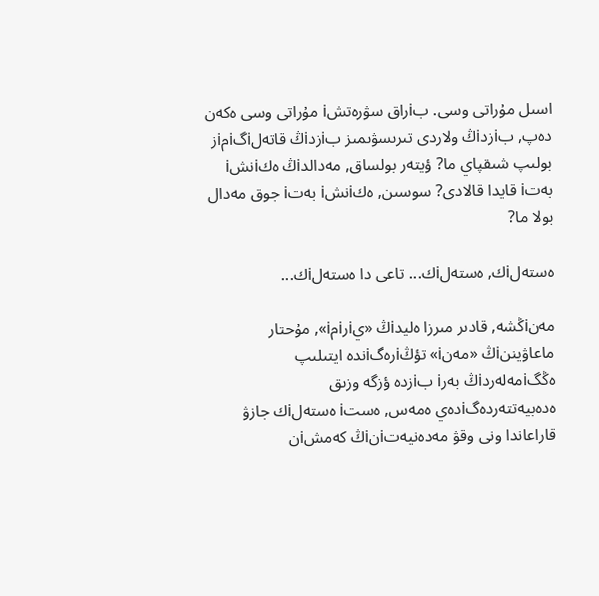اسىل مۇراتى وسى. بiراق سۋرەتشi مۇراتى وسى ەكەن دەپ, بiزدiڭ ولاردى تىرىسۋىمىز بiزدiڭ قاتەلiگiمiز بولىپ شىقپاي ما? ؤيتەر بولساق, مەدالدiڭ ەكiنشi بەتi قايدا قالادى? سوسىن, ەكiنشi بەتi جوق مەدال بولا ما?

ەستەلiك, ەستەلiك... تاعى دا ەستەلiك...

مەنiڭشە, قادىر مىرزا ەليدiڭ «يiرiمi», مۇحتار ماعاۋيننiڭ «مەنi» تؤڭiرەگiندە ايتىلىپ ەڭگiمەلەردiڭ بەرi بiزدە ؤزگە وزىق ەدەبيەتتەردەگiدەي ەمەس, ەستi ەستەلiك جازۋ قاراعاندا ونى وقۋ مەدەنيەتiنiڭ كەمشiن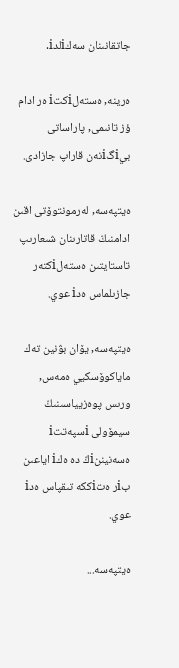جاتقانىنان سەكiلدi.

ەرينە, ەستەلiكتi ەر ادام ؤز تانىمى, پاراساتى بيiگiنەن قاراپ جازادى.

ەيتپەسە, لەرمونتوۆتى اقىن ادامنىڭ قاتارىنان شىعارىپ تاستايتىن ەستەلiكتەر جازىلماس ەدi عوي.

ەيتپەسە, يۆان بۋنين تەك ماياكوۆسكيي ەمەس, ورىس پوەزيياسىنىڭ سيمۆولى iسپەتتi ەسەنيننiڭ دە ەكi اياعىن بiر ەتiككە تىقپاس ەدi عوي.

ەيتپەسە...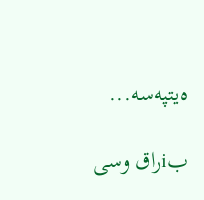ەيتپەسە...

بiراق وسى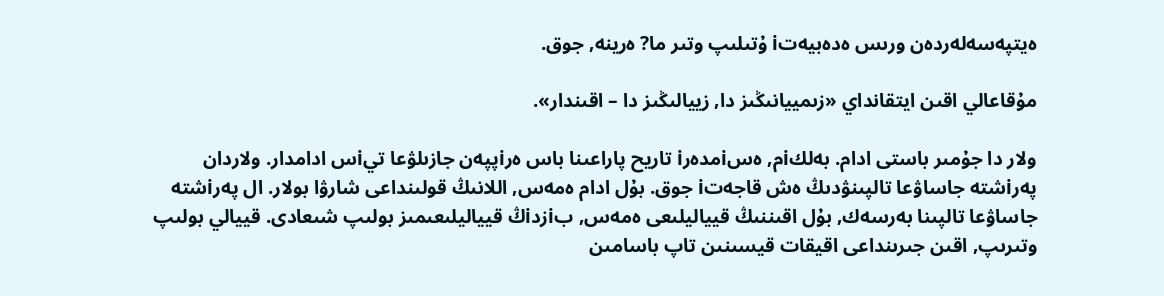ەيتپەسەلەردەن ورىس ەدەبيەتi ۇتىلىپ وتىر ما? ەرينە, جوق.

مۇقاعالي اقىن ايتقانداي «زىمييانىڭىز دا, زييالىڭىز دا – اقىندار».

ولار دا جۇمىر باستى ادام. بەلكiم, ەسiمدەرi تاريح پاراعىنا باس ەرiپپەن جازىلۋعا تيiس ادامدار. ولاردان پەرiشتە جاساۋعا تالپىنۋدىڭ ەش قاجەتi جوق. بۇل ادام ەمەس, اللانىڭ قولىنداعى شارۋا بولار. ال پەرiشتە جاساۋعا تالپىنا بەرسەك, بۇل اقىننىڭ قيياليلىعى ەمەس, بiزدiڭ قيياليلىعىمىز بولىپ شىعادى. قييالي بولىپ وتىرىپ, اقىن جىرىنداعى اقيقات قيسىنىن تاپ باسامىن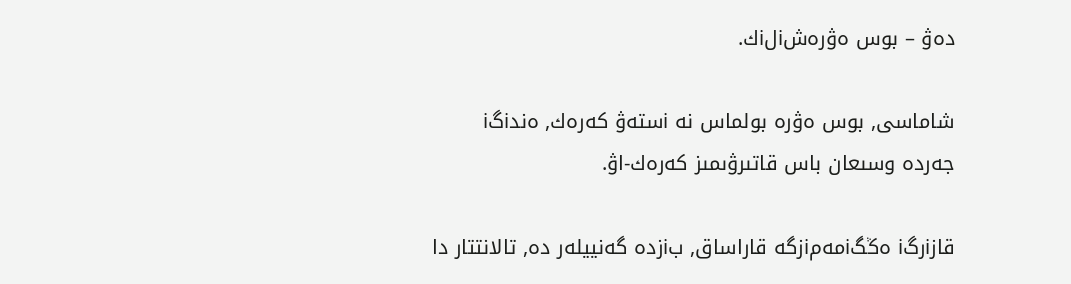دەۋ – بوس ەۋرەشiلiك.

شاماسى, بوس ەۋرە بولماس نە iستەۋ كەرەك, ەندiگi جەردە وسىعان باس قاتىرۋىمىز كەرەك-اۋ.

قازiرگi ەڭگiمەمiزگە قاراساق, بiزدە گەنييلەر دە, تالانتتار دا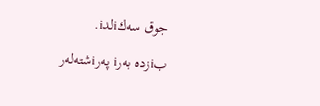جوق سەكiلدi.

بiزدە بەرi پەرiشتەلەر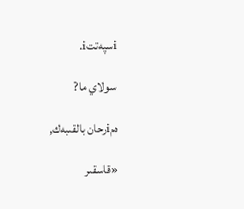iسپەتتi.

سولاي ما?

ەمiرحان بالقىبەك,

«قاسقىر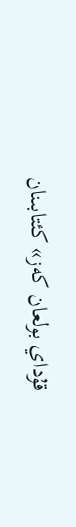قۇداي بولعان كەز» كئتابىنان